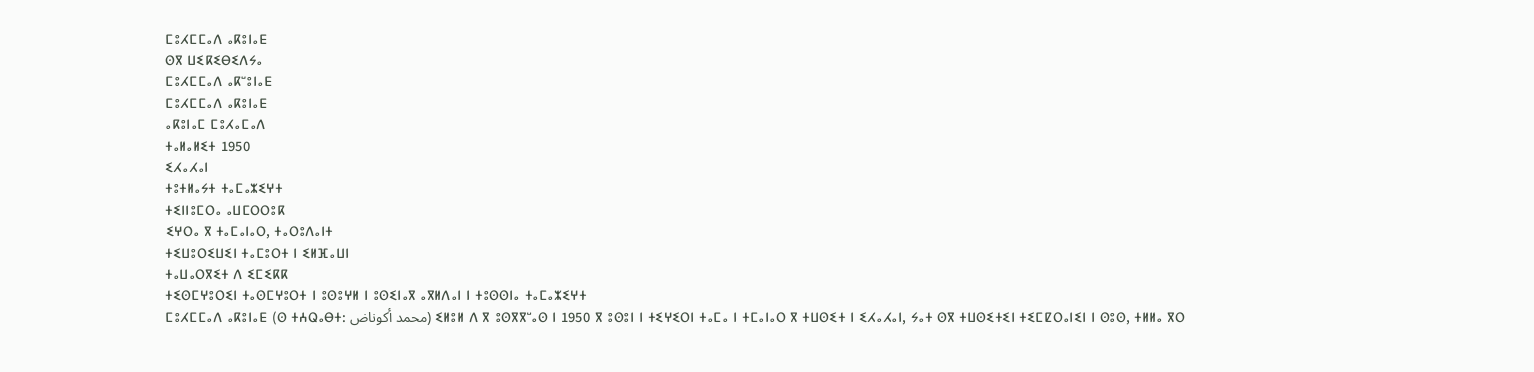ⵎⵓⵃⵎⵎⴰⴷ ⴰⴽⵓⵏⴰⴹ
ⵙⴳ ⵡⵉⴽⵉⴱⵉⴷⵢⴰ
ⵎⵓⵃⵎⵎⴰⴷ ⴰⴽⵯⵓⵏⴰⴹ
ⵎⵓⵃⵎⵎⴰⴷ ⴰⴽⵓⵏⴰⴹ
ⴰⴽⵓⵏⴰⵎ ⵎⵓⵃⴰⵎⴰⴷ
ⵜⴰⵍⴰⵍⵉⵜ 1950
ⵉⵃⴰⵃⴰⵏ
ⵜⵓⵜⵍⴰⵢⵜ ⵜⴰⵎⴰⵣⵉⵖⵜ
ⵜⵉⵏⵏⵓⵎⵔⴰ ⴰⵡⵎⵔⵔⵓⴽ
ⵉⵖⵔⴰ ⴳ ⵜⴰⵎⴰⵏⴰⵔ, ⵜⴰⵔⵓⴷⴰⵏⵜ
ⵜⵉⵡⵓⵔⵉⵡⵉⵏ ⵜⴰⵎⵓⵔⵜ ⵏ ⵉⵍⴼⴰⵡⵏ
ⵜⴰⵡⴰⵔⴳⵉⵜ ⴷ ⵉⵎⵉⴽⴽ
ⵜⵉⵙⵎⵖⵓⵔⵉⵏ ⵜⴰⵙⵎⵖⵓⵔⵜ ⵏ ⵓⵙⵓⵖⵍ ⵏ ⵓⵙⵉⵏⴰⴳ ⴰⴳⵍⴷⴰⵏ ⵏ ⵜⵓⵙⵙⵏⴰ ⵜⴰⵎⴰⵣⵉⵖⵜ
ⵎⵓⵃⵎⵎⴰⴷ ⴰⴽⵓⵏⴰⴹ (ⵙ ⵜⵄⵕⴰⴱⵜ: محمد أكوناض) ⵉⵍⵓⵍ ⴷ ⴳ ⵓⵙⴳⴳⵯⴰⵙ ⵏ 1950 ⴳ ⵓⵙⵓⵏ ⵏ ⵜⵉⵖⵉⵔⵏ ⵜⴰⵎⴰ ⵏ ⵜⵎⴰⵏⴰⵔ ⴳ ⵜⵡⵙⵉⵜ ⵏ ⵉⵃⴰⵃⴰⵏ, ⵢⴰⵜ ⵙⴳ ⵜⵡⵙⵉⵜⵉⵏ ⵜⵉⵎⵇⵔⴰⵏⵉⵏ ⵏ ⵙⵓⵙ, ⵜⵍⵍⴰ ⴳⵔ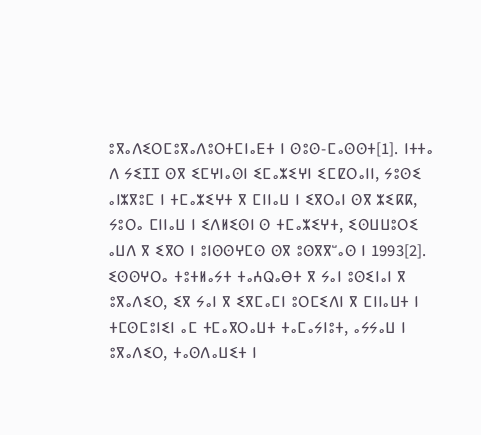ⵓⴳⴰⴷⵉⵔⵎⵓⴳⴰⴷⵓⵔⵜⵎⵏⴰⴹⵜ ⵏ ⵙⵓⵙ-ⵎⴰⵙⵙⵜ[1]. ⵏⵜⵜⴰ ⴷ ⵢⵉⵊⵊ ⵙⴳ ⵉⵎⵖⵏⴰⵙⵏ ⵉⵎⴰⵣⵉⵖⵏ ⵉⵎⵇⵔⴰⵏⵏ, ⵢⵓⵙⵉ ⴰⵏⵣⴳⵓⵎ ⵏ ⵜⵎⴰⵣⵉⵖⵜ ⴳ ⵎⵏⵏⴰⵡ ⵏ ⵉⴳⵔⴰⵏ ⵙⴳ ⵣⵉⴽⴽ, ⵢⵓⵔⴰ ⵎⵏⵏⴰⵡ ⵏ ⵉⴷⵍⵉⵙⵏ ⵙ ⵜⵎⴰⵣⵉⵖⵜ, ⵉⵙⵡⵡⵓⵔⵉ ⴰⵡⴷ ⴳ ⵉⴳⵔ ⵏ ⵓⵏⵙⵙⵖⵎⵙ ⵙⴳ ⵓⵙⴳⴳⵯⴰⵙ ⵏ 1993[2]. ⵉⵙⵙⵖⵔⴰ ⵜⵓⵜⵍⴰⵢⵜ ⵜⴰⵄⵕⴰⴱⵜ ⴳ ⵢⴰⵏ ⵓⵙⵉⵏⴰⵏ ⴳ ⵓⴳⴰⴷⵉⵔ, ⵉⴳ ⵢⴰⵏ ⴳ ⵉⴳⵎⴰⵎⵏ ⵓⵔⵎⵉⴷⵏ ⴳ ⵎⵏⵏⴰⵡⵜ ⵏ ⵜⵎⵙⵎⵓⵏⵉⵏ ⴰⵎ ⵜⵎⴰⴳⵔⴰⵡⵜ ⵜⴰⵎⴰⵢⵏⵓⵜ, ⴰⵢⵢⴰⵡ ⵏ ⵓⴳⴰⴷⵉⵔ, ⵜⴰⵙⴷⴰⵡⵉⵜ ⵏ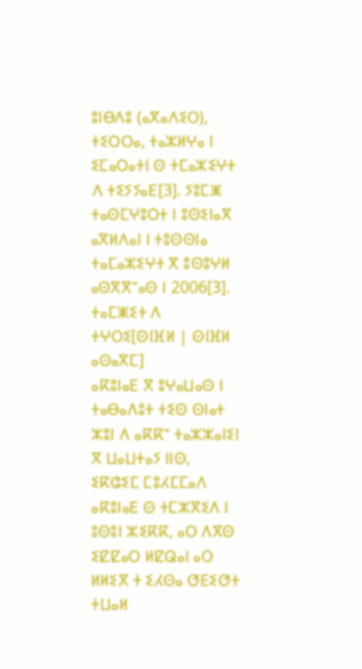ⵓⵏⴱⴷⵓ (ⴰⴳⴰⴷⵉⵔ), ⵜⵉⵔⵔⴰ, ⵜⴰⵣⵍⵖⴰ ⵏ ⵉⵎⴰⵔⴰⵜⵏ ⵙ ⵜⵎⴰⵣⵉⵖⵜ ⴷ ⵜⵉⵢⵢⴰⴹ[3]. ⵢⵓⵎⵥ ⵜⴰⵙⵎⵖⵓⵔⵜ ⵏ ⵓⵙⵉⵏⴰⴳ ⴰⴳⵍⴷⴰⵏ ⵏ ⵜⵓⵙⵙⵏⴰ ⵜⴰⵎⴰⵣⵉⵖⵜ ⴳ ⵓⵙⵓⵖⵍ ⴰⵙⴳⴳⵯⴰⵙ ⵏ 2006[3].
ⵜⴰⵎⵥⵉⵜ ⴷ ⵜⵖⵔⵉ[ⵙⵏⴼⵍ | ⵙⵏⴼⵍ ⴰⵙⴰⴳⵎ]
ⴰⴽⵓⵏⴰⴹ ⴳ ⵓⵖⴰⵡⴰⵙ ⵏ ⵜⴰⴱⴰⴷⵓⵜ ⵜⵉⵙ ⵙⵏⴰⵜ
ⵣⵓⵏ ⴷ ⴰⴽⴽⵯ ⵜⴰⵣⵣⴰⵏⵉⵏ ⴳ ⵡⴰⵡⵜⴰⵢ ⵏⵏⵙ, ⵉⴽⵛⵉⵎ ⵎⵓⵃⵎⵎⴰⴷ ⴰⴽⵓⵏⴰⴹ ⵙ ⵜⵎⵣⴳⵉⴷ ⵏ ⵓⵙⵓⵏ ⵣⵉⴽⴽ, ⴰⵔ ⴷⴳⵙ ⵉⵇⵇⴰⵔ ⵍⵇⵕⴰⵏ ⴰⵔ ⵍⵍⵉⴳ ⵜ ⵉⵃⵙⴰ ⵚⴹⵉⵚⵜ ⵜⵡⴰⵍ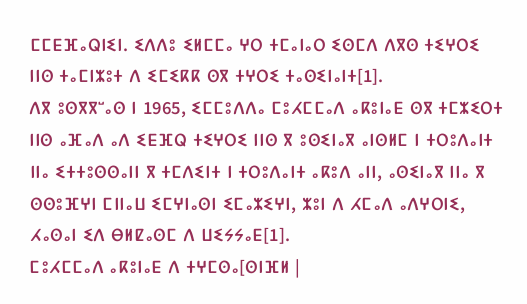ⵎⵎⴹⴼⴰⵕⵏⵉⵏ. ⵉⴷⴷⵓ ⵉⵍⵎⵎⴰ ⵖⵔ ⵜⵎⴰⵏⴰⵔ ⵉⵙⵎⴷ ⴷⴳⵙ ⵜⵉⵖⵔⵉ ⵏⵏⵙ ⵜⴰⵎⵏⵣⵓⵜ ⴷ ⵉⵎⵉⴽⴽ ⵙⴳ ⵜⵖⵔⵉ ⵜⴰⵙⵉⵏⴰⵏⵜ[1].
ⴷⴳ ⵓⵙⴳⴳⵯⴰⵙ ⵏ 1965, ⵉⵎⵎⵓⴷⴷⴰ ⵎⵓⵃⵎⵎⴰⴷ ⴰⴽⵓⵏⴰⴹ ⵙⴳ ⵜⵎⵣⵉⵔⵜ ⵏⵏⵙ ⴰⴼⴰⴷ ⴰⴷ ⵉⴹⴼⵕ ⵜⵉⵖⵔⵉ ⵏⵏⵙ ⴳ ⵓⵙⵉⵏⴰⴳ ⴰⵏⵙⵍⵎ ⵏ ⵜⵔⵓⴷⴰⵏⵜ ⵏⵏⴰ ⵉⵜⵜⵓⵙⵙⴰⵏⵏ ⴳ ⵜⵎⴷⵉⵏⵜ ⵏ ⵜⵔⵓⴷⴰⵏⵜ ⴰⴽⵓⴷ ⴰⵏⵏ, ⴰⵙⵉⵏⴰⴳ ⵏⵏⴰ ⴳ ⵙⵙⵓⴼⵖⵏ ⵎⵏⵏⴰⵡ ⵉⵎⵖⵏⴰⵙⵏ ⵉⵎⴰⵣⵉⵖⵏ, ⵣⵓⵏ ⴷ ⵃⵎⴰⴷ ⴰⴷⵖⵔⵏⵉ, ⵃⴰⵙⴰⵏ ⵉⴷ ⴱⵍⵇⴰⵙⵎ ⴷ ⵡⵉⵢⵢⴰⴹ[1].
ⵎⵓⵃⵎⵎⴰⴷ ⴰⴽⵓⵏⴰⴹ ⴷ ⵜⵖⵎⵙⴰ[ⵙⵏⴼⵍ |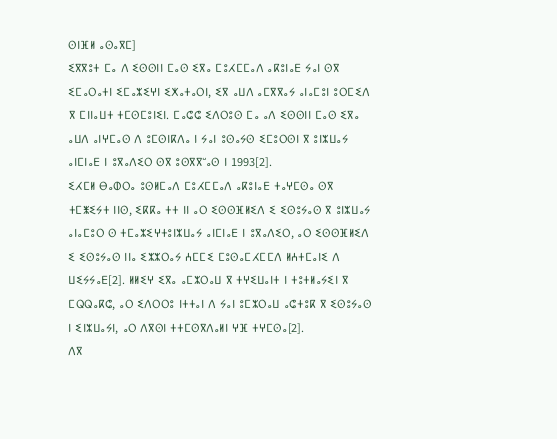ⵙⵏⴼⵍ ⴰⵙⴰⴳⵎ]
ⵉⴳⴳⵓⵜ ⵎⴰ ⴷ ⵉⵙⵙⵏⵏ ⵎⴰⵙ ⵉⴳⴰ ⵎⵓⵃⵎⵎⴰⴷ ⴰⴽⵓⵏⴰⴹ ⵢⴰⵏ ⵙⴳ ⵉⵎⴰⵔⴰⵜⵏ ⵉⵎⴰⵣⵉⵖⵏ ⵉⵅⴰⵜⴰⵔⵏ, ⵉⴳ ⴰⵡⴷ ⴰⵎⴳⴳⴰⵢ ⴰⵏⴰⵎⵓⵏ ⵓⵔⵎⵉⴷ ⴳ ⵎⵏⵏⴰⵡⵜ ⵜⵎⵙⵎⵓⵏⵉⵏ. ⵎⴰⵛⵛ ⵉⴷⵔⵓⵙ ⵎⴰ ⴰⴷ ⵉⵙⵙⵏⵏ ⵎⴰⵙ ⵉⴳⴰ ⴰⵡⴷ ⴰⵏⵖⵎⴰⵙ ⴷ ⵓⵎⵙⵏⴽⴷⴰ ⵏ ⵢⴰⵏ ⵓⵙⴰⵢⵙ ⵉⵎⵓⵔⵙⵏ ⴳ ⵓⵏⵣⵡⴰⵢ ⴰⵏⵎⵏⴰⴹ ⵏ ⵓⴳⴰⴷⵉⵔ ⵙⴳ ⵓⵙⴳⴳⵯⴰⵙ ⵏ 1993[2].
ⵉⵃⵎⵍ ⴱⴰⵀⵔⴰ ⵓⵙⵍⵎⴰⴷ ⵎⵓⵃⵎⵎⴰⴷ ⴰⴽⵓⵏⴰⴹ ⵜⴰⵖⵎⵙⴰ ⵙⴳ ⵜⵎⵥⵉⵢⵜ ⵏⵏⵙ, ⵉⴽⴽⴰ ⵜⵜ ⵏⵏ ⴰⵔ ⵉⵙⵙⴼⵍⵉⴷ ⵉ ⵉⵙⵓⵢⴰⵙ ⴳ ⵓⵏⵣⵡⴰⵢ ⴰⵏⴰⵎⵓⵔ ⵙ ⵜⵎⴰⵣⵉⵖⵜⵓⵏⵣⵡⴰⵢ ⴰⵏⵎⵏⴰⴹ ⵏ ⵓⴳⴰⴷⵉⵔ, ⴰⵔ ⵉⵙⵙⴼⵍⵉⴷ ⵉ ⵉⵙⵓⵢⴰⵙ ⵏⵏⴰ ⵉⵣⵣⵔⴰⵢ ⵄⵎⵎⵉ ⵎⵓⵙⴰⵎⵃⵎⵎⴷ ⵍⵄⵜⵎⴰⵏⵉ ⴷ ⵡⵉⵢⵢⴰⴹ[2]. ⵍⵍⵉⵖ ⵉⴳⴰ ⴰⵎⵣⵔⴰⵡ ⴳ ⵜⵖⵉⵡⴰⵏⵜ ⵏ ⵜⵓⵜⵍⴰⵢⵉⵏ ⴳ ⵎⵕⵕⴰⴽⵛ, ⴰⵔ ⵉⴷⵔⵔⵓ ⵏⵜⵜⴰⵏ ⴷ ⵢⴰⵏ ⵓⵎⵣⵔⴰⵡ ⴰⵛⵜⵓⴽ ⴳ ⵉⵙⵓⵢⴰⵙ ⵏ ⵉⵏⵣⵡⴰⵢⵏ, ⴰⵔ ⴷⴳⵙⵏ ⵜⵜⵎⵙⴳⴷⴰⵍⵏ ⵖⴼ ⵜⵖⵎⵙⴰ[2].
ⴷⴳ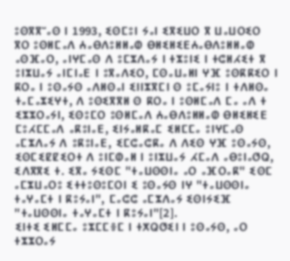ⵓⵙⴳⴳⵯⴰⵙ ⵏ 1993, ⵉⵙⵎⵓⵏ ⵢⴰⵏ ⵉⴳⵉⵡⵔ ⴳ ⵡⴰⵡⵔⵉⵔ ⴳⵔ ⵓⵙⵍⵎⴰⴷ ⵄⴰⴱⴷⵓⵍⵍⴰⵀ ⴱⵍⵉⵍⵉⴹⵄⴰⴱⴷⵓⵍⵍⴰⵀ ⴰⵙⴼⴰⵔ, ⴰⵏⵖⵎⴰⵙ ⴷ ⵓⵎⵣⴷⴰⵢ ⵏ ⵜⵣⵓⵏⵉ ⵏ ⵜⵛⵍⵃⵉⵜ ⴳ ⵓⵏⵣⵡⴰⵢ ⴰⵏⵎⵏⴰⴹ ⵏ ⵓⴳⴰⴷⵉⵔ, ⵎⵙⴰⵡⴰⵍⵏ ⵖⴼ ⵓⵙⴽⴽⵉⵔ ⵏ ⴽⵔⴰ ⵏ ⵓⵙⴰⵢⵙ ⴰⴷⵍⵙⴰⵏ ⵉⵏⵏⵣⴳⵎⵏ ⵙ ⵓⵎⴰⵢⵏⵓ ⵏ ⵜⴷⵍⵙⴰ ⵜⴰⵎⴰⵣⵉⵖⵜ, ⴷ ⵓⵙⵉⴳⴳⵍ ⵙ ⴽⵔⴰ ⵏ ⵓⵙⵍⵎⴰⴷ ⵎⴰ ⴰⴷ ⵜ ⵉⵣⵣⵔⴰⵢⵏ, ⵉⵙⵓⵎⵔ ⵓⵙⵍⵎⴰⴷ ⵄⴰⴱⴷⵓⵍⵍⴰⵀ ⴱⵍⵉⵍⵉⴹ ⵎⵓⵃⵎⵎⴰⴷ ⴰⴽⵓⵏⴰⴹ, ⵉⵏⵢⴰⵍⴽⴰⵎ ⵉⵍⵎⵎⴰ ⵓⵏⵖⵎⴰⵙ ⴰⵎⵣⴷⴰⵢ ⴷ ⵓⴽⵓⵏⴰⴹ, ⵉⵎⵛⴰⵛⴽⴰ ⴷ ⴷⵉⵙ ⵖⴼ ⵓⵙⴰⵢⵙ, ⵉⵙⵎⵉⵇⵇⵉⵔⵜ ⴷ ⵓⵏⵎⵀⴰⵍ ⵏ ⵓⵏⵣⵡⴰⵢ ⵃⵎⴰⴷ ⴰⴱⵓⵏⴰⵚⵕ, ⵉⴷⴳⴳⵉ ⵜ. ⵉⴳⴰ ⵢⵉⵙⵎ "ⵜⴰⵡⵙⵙⵏⴰ ⴰⵔ ⴰⴼⵔⴰⴽ" ⵉⵙⵎ ⴰⵎⵣⵡⴰⵔⵓ ⵉⵜⵜⵓⵙⵓⵎⵔⵏ ⵉ ⵓⵙⴰⵢⵙ ⵏⵖ "ⵜⴰⵡⵙⵙⵏⴰ ⵜⴰⵖⴰⵎⵜ ⵏ ⴽⵓⵢⴰⵏ", ⵎⴰⵛⵛ ⴰⵎⵣⴷⴰⵢ ⵉⵙⵏⵢⵉⴼ "ⵜⴰⵡⵙⵙⵏⴰ ⵜⴰⵖⴰⵎⵜ ⵏ ⴽⵓⵢⴰⵏ"[2].
ⵉⵏⵜⵉ ⵉⵍⵎⵎⴰ ⵓⵣⵎⵎⴻⵎ ⵏ ⵜⵅⵕⵚⵉⵏ ⵏ ⵓⵙⴰⵢⵙ, ⴰⵔ ⵜⵣⵣⵔⴰⵢ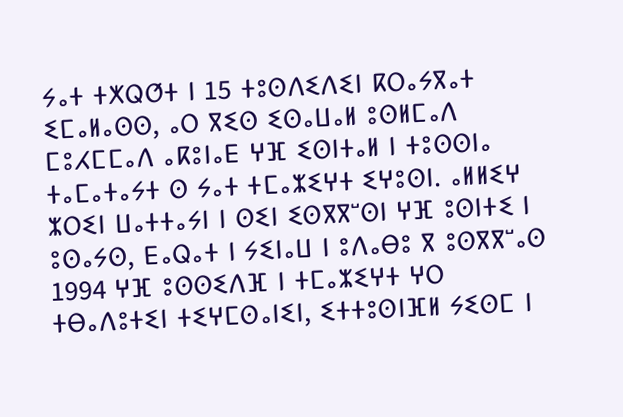ⵢⴰⵜ ⵜⵅⵕⵚⵜ ⵏ 15 ⵜⵓⵙⴷⵉⴷⵉⵏ ⴽⵔⴰⵢⴳⴰⵜ ⵉⵎⴰⵍⴰⵙⵙ, ⴰⵔ ⴳⵉⵙ ⵉⵙⴰⵡⴰⵍ ⵓⵙⵍⵎⴰⴷ ⵎⵓⵃⵎⵎⴰⴷ ⴰⴽⵓⵏⴰⴹ ⵖⴼ ⵉⵙⵏⵜⴰⵍ ⵏ ⵜⵓⵙⵙⵏⴰ ⵜⴰⵎⴰⵜⴰⵢⵜ ⵙ ⵢⴰⵜ ⵜⵎⴰⵣⵉⵖⵜ ⵉⵖⵓⵙⵏ. ⴰⵍⵍⵉⵖ ⵣⵔⵉⵏ ⵡⴰⵜⵜⴰⵢⵏ ⵏ ⵙⵉⵏ ⵉⵙⴳⴳⵯⵙⵏ ⵖⴼ ⵓⵙⵏⵜⵉ ⵏ ⵓⵙⴰⵢⵙ, ⴹⴰⵕⴰⵜ ⵏ ⵢⵉⵏⴰⵡ ⵏ ⵓⴷⴰⴱⵓ ⴳ ⵓⵙⴳⴳⵯⴰⵙ 1994 ⵖⴼ ⵓⵙⵙⵉⴷⴼ ⵏ ⵜⵎⴰⵣⵉⵖⵜ ⵖⵔ ⵜⴱⴰⴷⵓⵜⵉⵏ ⵜⵉⵖⵎⵙⴰⵏⵉⵏ, ⵉⵜⵜⵓⵙⵏⴼⵍ ⵢⵉⵙⵎ ⵏ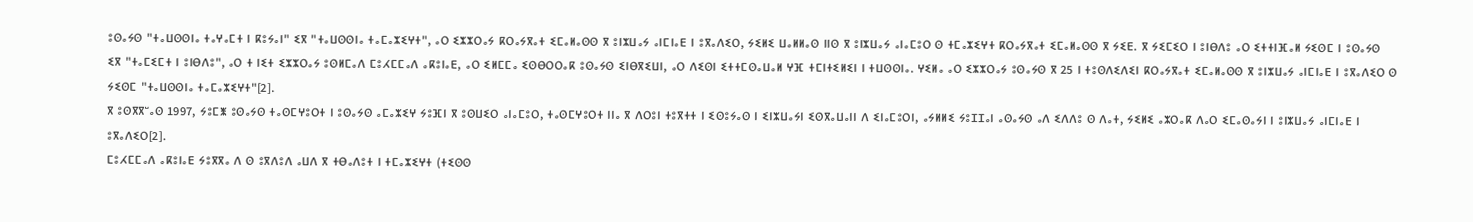ⵓⵙⴰⵢⵙ "ⵜⴰⵡⵙⵙⵏⴰ ⵜⴰⵖⴰⵎⵜ ⵏ ⴽⵓⵢⴰⵏ" ⵉⴳ "ⵜⴰⵡⵙⵙⵏⴰ ⵜⴰⵎⴰⵣⵉⵖⵜ", ⴰⵔ ⵉⵣⵣⵔⴰⵢ ⴽⵔⴰⵢⴳⴰⵜ ⵉⵎⴰⵍⴰⵙⵙ ⴳ ⵓⵏⵣⵡⴰⵢ ⴰⵏⵎⵏⴰⴹ ⵏ ⵓⴳⴰⴷⵉⵔ, ⵢⵉⵍⵉ ⵡⴰⵍⵍⴰⵙ ⵏⵏⵙ ⴳ ⵓⵏⵣⵡⴰⵢ ⴰⵏⴰⵎⵓⵔ ⵙ ⵜⵎⴰⵣⵉⵖⵜ ⴽⵔⴰⵢⴳⴰⵜ ⵉⵎⴰⵍⴰⵙⵙ ⴳ ⵢⵉⴹ. ⴳ ⵢⵉⵎⵉⵔ ⵏ ⵓⵏⴱⴷⵓ ⴰⵔ ⵉⵜⵜⵏⴼⴰⵍ ⵢⵉⵙⵎ ⵏ ⵓⵙⴰⵢⵙ ⵉⴳ "ⵜⴰⵎⵉⵎⵜ ⵏ ⵓⵏⴱⴷⵓ", ⴰⵔ ⵜ ⵏⵉⵜ ⵉⵣⵣⵔⴰⵢ ⵓⵙⵍⵎⴰⴷ ⵎⵓⵃⵎⵎⴰⴷ ⴰⴽⵓⵏⴰⴹ, ⴰⵔ ⵉⵍⵎⵎⴰ ⵉⵙⴱⵔⵔⴰⴽ ⵓⵙⴰⵢⵙ ⵉⵏⴱⴳⵉⵡⵏ, ⴰⵔ ⴷⵉⵙⵏ ⵉⵜⵜⵎⵙⴰⵡⴰⵍ ⵖⴼ ⵜⵎⵏⵜⵉⵍⵉⵏ ⵏ ⵜⵡⵙⵙⵏⴰ. ⵖⵉⵍⴰ ⴰⵔ ⵉⵣⵣⵔⴰⵢ ⵓⵙⴰⵢⵙ ⴳ 25 ⵏ ⵜⵓⵙⴷⵉⴷⵉⵏ ⴽⵔⴰⵢⴳⴰⵜ ⵉⵎⴰⵍⴰⵙⵙ ⴳ ⵓⵏⵣⵡⴰⵢ ⴰⵏⵎⵏⴰⴹ ⵏ ⵓⴳⴰⴷⵉⵔ ⵙ ⵢⵉⵙⵎ "ⵜⴰⵡⵙⵙⵏⴰ ⵜⴰⵎⴰⵣⵉⵖⵜ"[2].
ⴳ ⵓⵙⴳⴳⵯⴰⵙ 1997, ⵢⵓⵎⵥ ⵓⵙⴰⵢⵙ ⵜⴰⵙⵎⵖⵓⵔⵜ ⵏ ⵓⵙⴰⵢⵙ ⴰⵎⴰⵣⵉⵖ ⵢⵓⴼⵏ ⴳ ⵓⵙⵡⵉⵔ ⴰⵏⴰⵎⵓⵔ, ⵜⴰⵙⵎⵖⵓⵔⵜ ⵏⵏⴰ ⴳ ⴷⵔⵓⵏ ⵜⵓⴳⵜⵜ ⵏ ⵉⵙⵓⵢⴰⵙ ⵏ ⵉⵏⵣⵡⴰⵢⵏ ⵉⵙⴳⴰⵡⴰⵏⵏ ⴷ ⵉⵏⴰⵎⵓⵔⵏ, ⴰⵢⵍⵍⵉ ⵢⵓⵊⵊⴰⵏ ⴰⵙⴰⵢⵙ ⴰⴷ ⵉⴷⴷⵓ ⵙ ⴷⴰⵜ, ⵢⵉⵍⵉ ⴰⵣⵔⴰⴽ ⴷⴰⵔ ⵉⵎⴰⵙⴰⵢⵏ ⵏ ⵓⵏⵣⵡⴰⵢ ⴰⵏⵎⵏⴰⴹ ⵏ ⵓⴳⴰⴷⵉⵔ[2].
ⵎⵓⵃⵎⵎⴰⴷ ⴰⴽⵓⵏⴰⴹ ⵢⵓⴳⴳⴰ ⴷ ⵙ ⵓⴳⴷⵓⴷ ⴰⵡⴷ ⴳ ⵜⴱⴰⴷⵓⵜ ⵏ ⵜⵎⴰⵣⵉⵖⵜ (ⵜⵉⵙⵙ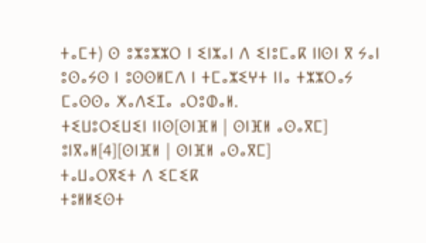ⵜⴰⵎⵜ) ⵙ ⵓⵣⵓⵣⵣⵔ ⵏ ⵉⵏⵣⴰⵏ ⴷ ⵉⵏⵓⵎⴰⴽ ⵏⵏⵙⵏ ⴳ ⵢⴰⵏ ⵓⵙⴰⵢⵙ ⵏ ⵓⵙⵙⵍⵎⴷ ⵏ ⵜⵎⴰⵣⵉⵖⵜ ⵏⵏⴰ ⵜⵣⵣⵔⴰⵢ ⵎⴰⵙⵙⴰ ⵅⴰⴷⵉⵊⴰ ⴰⵔⵓⵀⴰⵍ.
ⵜⵉⵡⵓⵔⵉⵡⵉⵏ ⵏⵏⵙ[ⵙⵏⴼⵍ | ⵙⵏⴼⵍ ⴰⵙⴰⴳⵎ]
ⵓⵏⴳⴰⵍ[4][ⵙⵏⴼⵍ | ⵙⵏⴼⵍ ⴰⵙⴰⴳⵎ]
ⵜⴰⵡⴰⵔⴳⵉⵜ ⴷ ⵉⵎⵉⴽ
ⵜⵓⵍⵍⵉⵙⵜ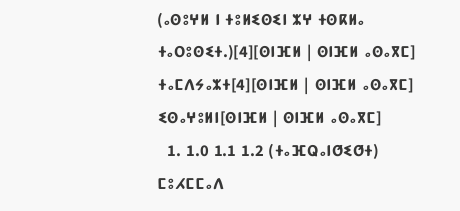(ⴰⵙⵓⵖⵍ ⵏ ⵜⵓⵍⵉⵙⵉⵏ ⵣⵖ ⵜⵙⴽⵍⴰ ⵜⴰⵔⵓⵙⵉⵜ.)[4][ⵙⵏⴼⵍ | ⵙⵏⴼⵍ ⴰⵙⴰⴳⵎ]
ⵜⴰⵎⴷⵢⴰⵣⵜ[4][ⵙⵏⴼⵍ | ⵙⵏⴼⵍ ⴰⵙⴰⴳⵎ]
ⵉⵙⴰⵖⵓⵍⵏ[ⵙⵏⴼⵍ | ⵙⵏⴼⵍ ⴰⵙⴰⴳⵎ]
  1. 1.0 1.1 1.2 (ⵜⴰⴼⵕⴰⵏⵚⵉⵚⵜ) ⵎⵓⵃⵎⵎⴰⴷ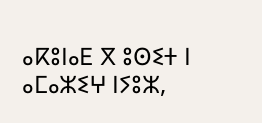ⴰⴽⵓⵏⴰⴹ ⴳ ⵓⵙⵉⵜ ⵏ ⴰⵎⴰⵣⵉⵖ ⵏⵢⵓⵣ,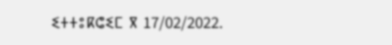ⵉⵜⵜⵓⴽⵛⵉⵎ ⴳ 17/02/2022.